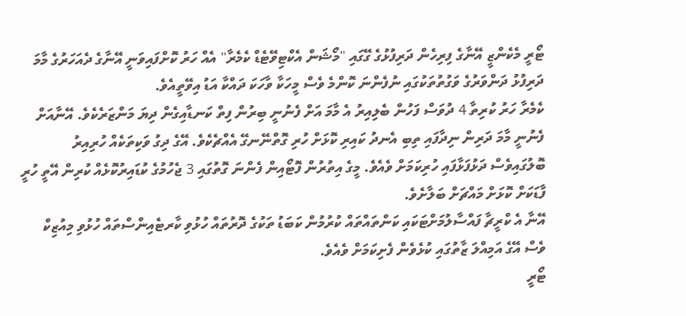ޓޯރީ މެކެންޒީ އޭނާގެ ފިރިހެން ދަރިފުޅުގެ ގޭގައި "މޯޝަން އެކްޓިވޭޓެޑް ކެމެރާ" އެއް ހަރު ކޮށްފައިވަނީ އޭނާގެ ދެއަހަރުގެ މާމަ ދަރިފުޅު ދަންވަރުގެ ވަގުތުތަކުގައި ނުފެންނަ ކޮންމެ ވެސް މީހަކާ ވާހަކަ ދައްކާ އަޑު އިވޭތީއެވެ.
ކެމެރާ ހަރު ކުރިތާ 4 ދުވަސް ފަހުން ބެލިއިރު އެ މާމަ އަށް ފެނުނީ ބިރުން ފިތް ކަނޑާއިގެން ދިޔަ މަންޒަރެކެވެ. އޭނާއަށް ފެނުނީ މާމަ ދަރިން ނިދާފައި ތިބި އެނދު ކައިރި ކޮޅަށް ހުރި ގޮތްނޭނގޭ އެއްޗެކެވެ. އޭގެ ދިގު ވަކިތަކެއް ހުރިއިރު ބޮލުގައިވެސް ދަޅުފަޅާފައި ހުރިކަމަށް ވެއެވެ. މީގެ އިތުރުން ފޮޓޯއިން ފެންނަ ގޮތުގައި 3 ޖެހުމުގެ ކުޑައިރުކޮޅެއް ކުރިން އޭތީ ހުރީ ފާޑަކަށް ކޮޅަށް މައްޗަށް ބަލާށެވެ.
އޭނާ އެ ކްރީޗާ ފައްސާލުމަށްޓަކައި ކަންތައްތައް ކުރުމުން ކަބަޑު ތަކުގެ ދޮރުތައް ހުޅުވި ކާރޓެއިންސްތައް ހުޅުވި މިއުޒިކް ވެސް އޭގެ އަމިއްލަ ޒާތުގައި ކުޅެވެން ފެށިކަމަށް ވެއެވެ.
ޓޯރީ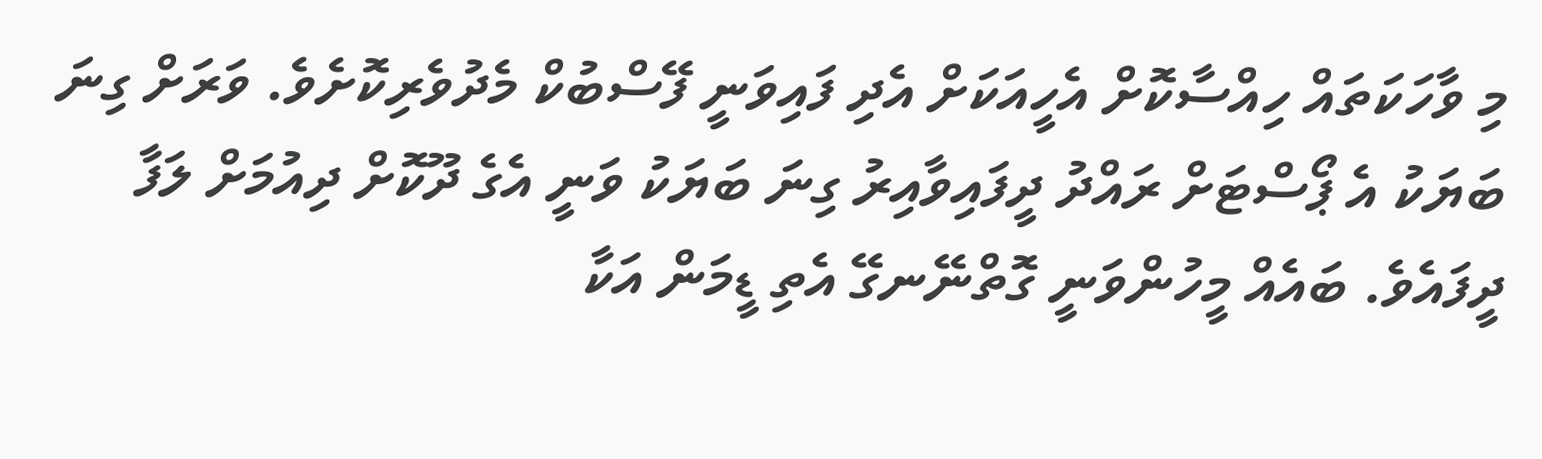މި ވާހަކަތައް ހިއްސާކޮށް އެހީއަކަށް އެދި ފައިވަނީ ފޭސްބުކް މެދުވެރިކޮށެވެ. ވަރަށް ގިނަ ބަޔަކު އެ ޕޯސްޓަށް ރައްދު ދީފައިވާއިރު ގިނަ ބަޔަކު ވަނީ އެގެ ދޫކޮށް ދިއުމަށް ލަފާ ދީފައެވެ. ބައެއް މީހުންވަނީ ގޮތްނޭނގޭ އެތި ޑީމަން އަކާ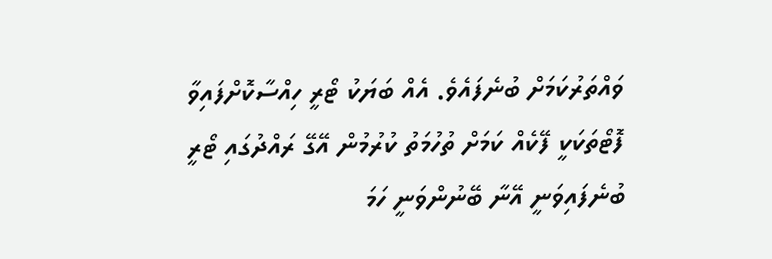ވައްތަރުކަމަށް ބުނެފައެވެ. އެއް ބަޔަކު ޓޯރީ ހިއްސާކޮށްފައިވާ ފޮޓޯތަކަކީ ފޭކެއް ކަމަށް ތުހުމަތު ކުރުމުން އޭގޭ ރައްދުގައި ޓޯރީ ބުނެފައިވަނީ އޭނާ ބޭނުންވަނީ ހަމަ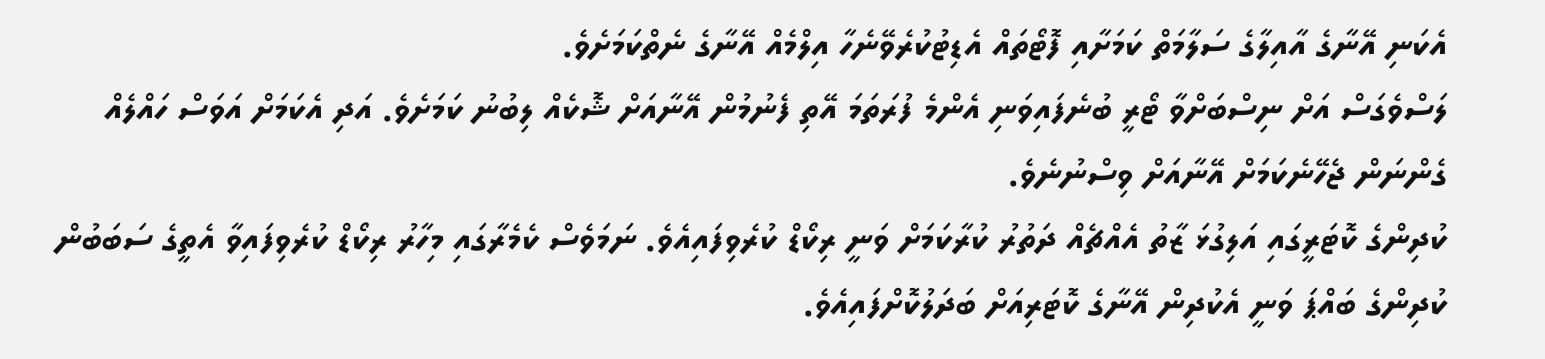އެކަނި އޭނާގެ އާއިލާގެ ސަލާމަތް ކަމަށާއި ފޮޓޯތައް އެޑިޓުކުރެވޭނެހާ އިލްމެއް އޭނާގެ ނެތްކަމަށެވެ.
ލަސްވެގަސް އަށް ނިސްބަށްވާ ޓޯރީ ބުނެފައިވަނި އެންމެ ފުރަތަމަ އޭތި ފެނުމުން އޭނާއަށް ޝޮކެއް ލިބުނު ކަމަށެވެ. އަދި އެކަމަށް އަވަސް ހައްލެއް ގެންނަން ޖެހޭނެކަމަށް އޭނާއަށް ވިސްނުނެވެ.
ކުދިންގެ ކޮޓަރީގައި އަލިގުޅަ ޒާތު އެއްޗެއް ދަތުރު ކުރާކަމަށް ވަނީ ރިކޯޑް ކުރެވިފައިއެވެ. ނަމަވެސް ކެމެރާގައި މިހާރު ރިކޯޑް ކުރެވިފައިވާ އެތީގެ ސަބަބުން ކުދިންގެ ބައްޕަ ވަނީ އެކުދިން އޭނާގެ ކޮޓަރިއަށް ބަދަލުކޮށްފައިއެވެ.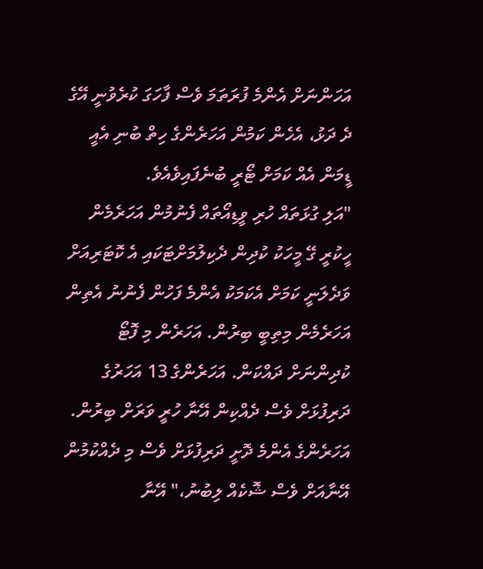އަހަންނަށް އެންމެ ފުރަތަމަ ވެސް ފާހަގަ ކުރެވުނީ އޭގެ ދެ ދަޅު، އެހެން ކަމުން އަހަރެންގެ ހިތް ބުނި އެއީ ޑީމަން އެއް ކަމަށް ޓޯރީ ބުނެފައިވެއެވެ.
"އަލި ގުޅަތައް ހުރި ވީޑިއޯތައް ފެނުމުން އަހަރެމެން ހީކުރީ ގޭ މީހަކު ކުދިން ދެކިލުމަށްޓަކައި އެ ކޮޓަރިއަށް ވަދެލަނީ ކަމަށް އެކަމަކު އެންމެ ފަހުން ފެނުނު އެތިން އަހަރެމެން މިތިބީ ބިރުން. އަހަރެން މި ފޮޓޯ ކުދިންނަށް ދައްކަން. އަހަރެންގެ 13 އަހަރުގެ ދަރިފުޅަށް ވެސް ދެއްކިން އޭނާ ހުރީ ވަރަށް ބިރުން. އަހަރެންގެ އެންމެ ދޮށީ ދަރިފުޅަށް ވެސް މި ދެއްކުމުން އޭނާއަށް ވެސް ޝޮކެއް ލިބުނު،" އޭނާ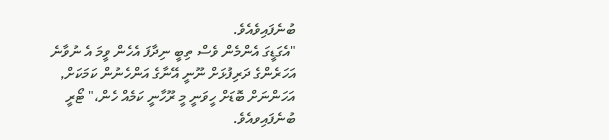ބުނެފައިވެއެވެ.
"އެގަޑީގަ އެންމެން ވެސް ތިބީ ނިދާފަ އެހެން ވީމަ އެ ނުވާނެ އަހަރެންގެ ދަރިފުޅަށް ނޫނީ އޭނާގެ އަންހެނުން ކަމަކަށް, އަހަންނަށް ބޮޑަށް ހީވަނީ މީ ރޫހާނީ ކަމެއް ހެން،" ޓޯރީ ބުނެފައިވއެވެ.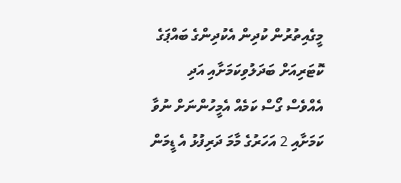މީގެއިތުރުން ކުދިން އެކުދިންގެ ބައްޕަގެ ކޮޓަރިއަށް ބަދަލުވިކަމަށާއި އަދި އެއްވެސް ގޯސް ކަމެއް އެމީހުންނަށް ނުވާ ކަމަށާއި 2 އަހަރުގެ މާމަ ދަރިފުޅު އެ ޑީމަން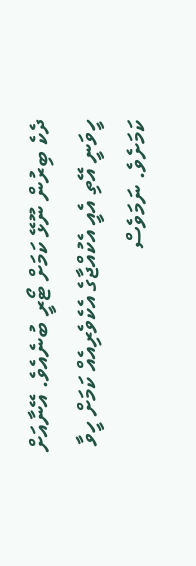ދެކެ ބިރުން ނޫޅޭ ކަމަށް ޓޯރީ ބުނެއެވެ. އޭނާއަށް ހީވަނީ އޭތި އެއީ އެކުއްޖާގެ އެކެވެރިއެއް ކަމަށް ހީވާ ކަމަށެވެ. ނަމަވެސް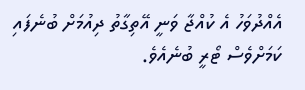އެއްދުވަހު އެ ކުއްޖާ ވަނީ އޭތިގާތު ދިއުމަށް ބުނެފައި ކަމަށްވެސް ޓޯރީ ބުނެއެވެ.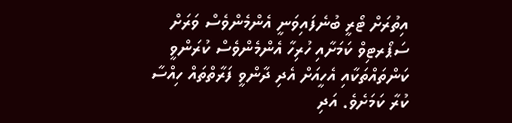އިތުރަށް ޓޯރީ ބުނެފައިވަނީ އެންމެންވެސް ވަރަށް ސަޕޯރޓިވް ކަމަށާއި ހުރިހާ އެންމެންވެސް ކުރަންވީ ކަންތައްތަކާއި އެހީއަށް އެދި ދާންވީ ފަރާތްތައް ހިއްސާ ކުރާ ކަމަށެވެ. އަދި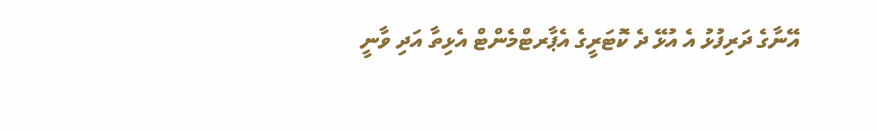އޭނާގެ ދަރިފުޅު އެ އުޅޭ ދެ ކޮޓަރީގެ އެޕާރޓްމެންޓް އެޅިތާ އަދި ވާނީ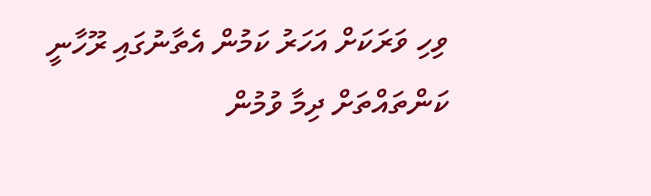ވިހި ވަރަކަށް އަހަރު ކަމުން އެތާނުގައި ރޫހާނީ ކަންތައްތަށް ދިމާ ވުމުން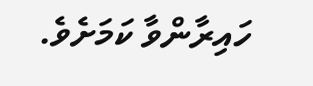ހައިރާންވާ ކަމަށެވެ.